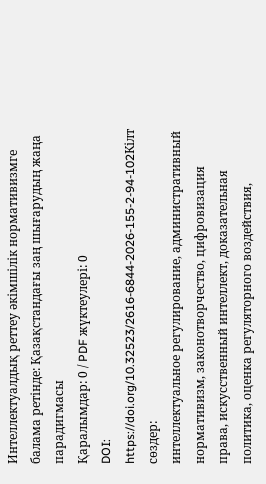Интеллектуалдық реттеу әкімшілік нормативизмге балама ретінде: Қазақстандағы заң шығарудың жаңа парадигмасы
Қаралымдар: 0 / PDF жүктеулері: 0
DOI:
https://doi.org/10.32523/2616-6844-2026-155-2-94-102Кілт сөздер:
интеллектуальное регулирование, административный нормативизм, законотворчество, цифровизация права, искусственный интеллект, доказательная политика, оценка регуляторного воздействия,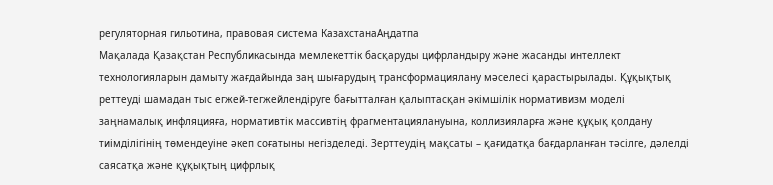регуляторная гильотина, правовая система КазахстанаАңдатпа
Мақалада Қазақстан Республикасында мемлекеттік басқаруды цифрландыру және жасанды интеллект технологияларын дамыту жағдайында заң шығарудың трансформациялану мәселесі қарастырылады. Құқықтық реттеуді шамадан тыс егжей-тегжейлендіруге бағытталған қалыптасқан әкімшілік нормативизм моделі заңнамалық инфляцияға, нормативтік массивтің фрагментациялануына, коллизияларға және құқық қолдану тиімділігінің төмендеуіне әкеп соғатыны негізделеді. Зерттеудің мақсаты – қағидатқа бағдарланған тәсілге, дәлелді саясатқа және құқықтың цифрлық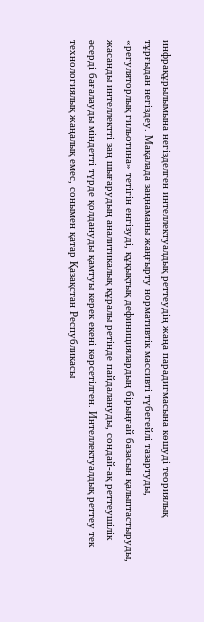инфрақұрылымына негізделген интеллектуалдық реттеудің жаңа парадигмасына көшуді теориялық тұрғыдан негіздеу. Мақалада заңнаманы жаңғырту нормативтік массивті түбегейлі тазартуды, «регуляторлық гильотина» тетігін енгізуді, құқықтық дефинициялардың бірыңғай базасын қалыптастыруды, жасанды интеллектті заң шығарудың аналитикалық құралы ретінде пайдалануды, сондай-ақ реттеушілік әсерді бағалауды міндетті түрде қолдануды қамтуы керек екені көрсетілген. Интеллектуалдық реттеу тек технологиялық жаңалық емес, сонымен қатар Қазақстан Республикасы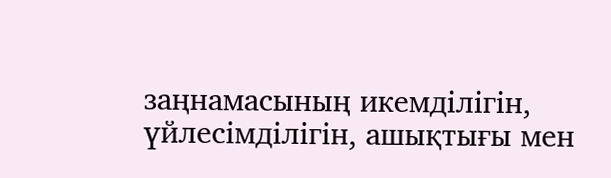заңнамасының икемділігін, үйлесімділігін, ашықтығы мен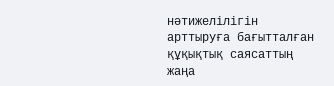нәтижелілігін арттыруға бағытталған құқықтық саясаттың жаңа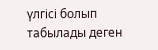үлгісі болып табылады деген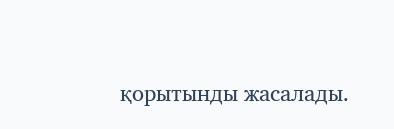қорытынды жасалады.